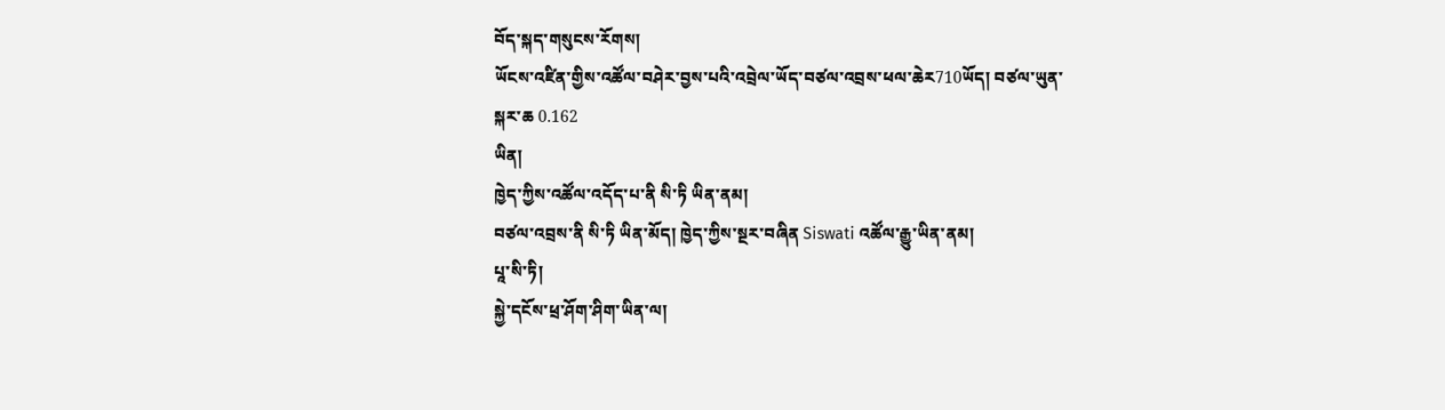བོད་སྐད་གསུངས་རོགས།
ཡོངས་འཛིན་གྱིས་འཚོལ་བཤེར་བྱས་པའི་འབྲེལ་ཡོད་བཙལ་འབྲས་ཕལ་ཆེར710ཡོད། བཙལ་ཡུན་སྐར་ཆ 0.162
ཡིན།
ཁྱེད་ཀྱིས་འཚོལ་འདོད་པ་ནི སི་ཏི ཡིན་ནམ།
བཙལ་འབྲས་ནི སི་ཏི ཡིན་མོད། ཁྱེད་ཀྱིས་སྔར་བཞིན Siswati འཚོལ་རྒྱུ་ཡིན་ནམ།
པཱ་སི་ཏི།
སྐྱེ་དངོས་ཕྲ་ཤོག་ཤིག་ཡིན་ལ།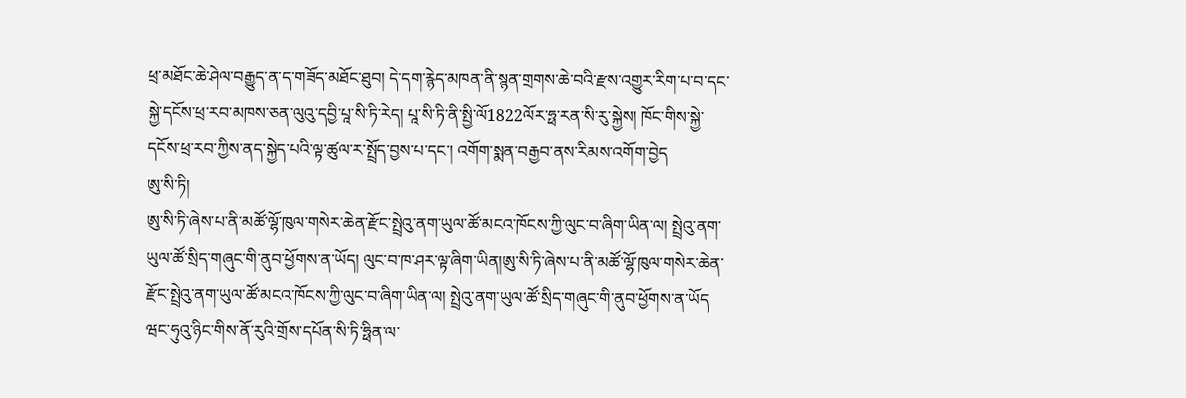ཕྲ་མཐོང་ཆེ་ཤེལ་བརྒྱུད་ན་ད་གཟོད་མཐོང་ཐུབ། དེ་དག་རྙེད་མཁན་ནི་སྙན་གྲགས་ཆེ་བའི་རྫས་འགྱུར་རིག་པ་བ་དང་སྐྱེ་དངོས་ཕྲ་རབ་མཁས་ཅན་ལུའུ་དབྱི་པཱ་སི་ཏི་རེད། པཱ་སི་ཏི་ནི་སྤྱི་ལོ1822ལོར་ཧྥ་རན་སི་རུ་སྐྱེས། ཁོང་གིས་སྐྱེ་དངོས་ཕྲ་རབ་ཀྱིས་ནད་སྐྱེད་པའི་ལྟ་ཚུལ་ར་སྤྲོད་བྱས་པ་དང་། འགོག་སྨན་བརྒྱབ་ནས་རིམས་འགོག་བྱེད
ཨུ་སི་ཏི།
ཨུ་སི་ཏི་ཞེས་པ་ནི་མཚོ་ལྷོ་ཁུལ་གསེར་ཆེན་རྫོང་སྤྲེའུ་ནག་ཡུལ་ཚོ་མངའ་ཁོངས་ཀྱི་ལུང་བ་ཞིག་ཡིན་ལ། སྤྲེའུ་ནག་ཡུལ་ཚོ་སྲིད་གཞུང་གི་ནུབ་ཕྱོགས་ན་ཡོད། ལུང་བ་ཁ་ཤར་ལྟ་ཞིག་ཡིན།ཨུ་སི་ཏི་ཞེས་པ་ནི་མཚོ་ལྷོ་ཁུལ་གསེར་ཆེན་རྫོང་སྤྲེའུ་ནག་ཡུལ་ཚོ་མངའ་ཁོངས་ཀྱི་ལུང་བ་ཞིག་ཡིན་ལ། སྤྲེའུ་ནག་ཡུལ་ཚོ་སྲིད་གཞུང་གི་ནུབ་ཕྱོགས་ན་ཡོད
ཝང་ཧུའུ་ཉིང་གིས་ནོ་རུའི་གྲོས་དཔོན་སི་ཏི་ཧྥིན་ལ་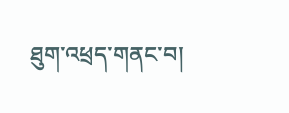ཐུག་འཕྲད་གནང་བ།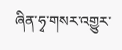ཞིན་ཧྭ་གསར་འགྱུར་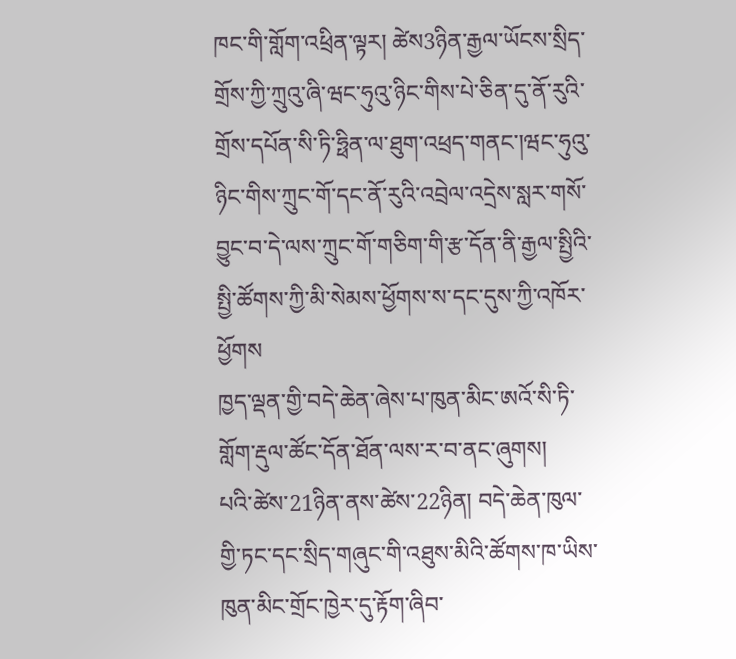ཁང་གི་གློག་འཕྲིན་ལྟར། ཚེས3ཉིན་རྒྱལ་ཡོངས་སྲིད་གྲོས་ཀྱི་ཀྲུའུ་ཞི་ཝང་ཧུའུ་ཉིང་གིས་པེ་ཅིན་དུ་ནོ་རུའི་གྲོས་དཔོན་སི་ཏི་ཧྥིན་ལ་ཐུག་འཕྲད་གནང་།ཝང་ཧུའུ་ཉིང་གིས་ཀྲུང་གོ་དང་ནོ་རུའི་འབྲེལ་འདྲེས་སླར་གསོ་བྱུང་བ་དེ་ལས་ཀྲུང་གོ་གཅིག་གི་རྩ་དོན་ནི་རྒྱལ་སྤྱིའི་སྤྱི་ཚོགས་ཀྱི་མི་སེམས་ཕྱོགས་ས་དང་དུས་ཀྱི་འཁོར་ཕྱོགས
ཁྱད་ལྡན་གྱི་བདེ་ཆེན་ཞེས་པ་ཁུན་མིང་ཨའོ་སི་ཏི་གློག་རྡུལ་ཚོང་དོན་ཐོན་ལས་ར་བ་ནང་ཞུགས།
པའི་ཚེས་21ཉིན་ནས་ཚེས་22ཉིན། བདེ་ཆེན་ཁུལ་གྱི་ཏང་དང་སྲིད་གཞུང་གི་འཐུས་མིའི་ཚོགས་ཁ་ཡིས་ཁུན་མིང་གྲོང་ཁྱེར་དུ་རྟོག་ཞིབ་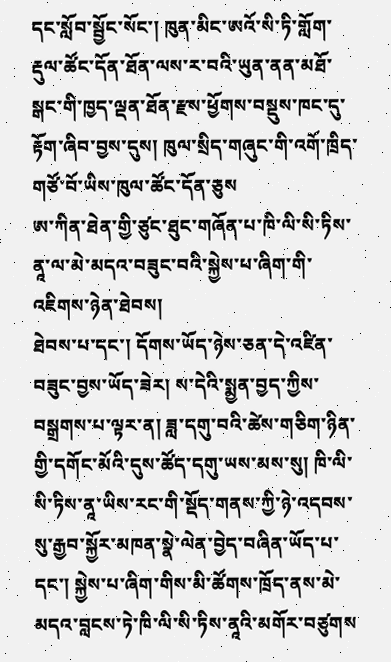དང་སློབ་སྦྱོང་སོང་། ཁུན་མིང་ཨའོ་སི་ཏི་གློག་རྡུལ་ཚོང་དོན་ཐོན་ལས་ར་བའི་ཡུན་ནན་མཐོ་སྒང་གི་ཁྱད་ལྡན་ཐོན་རྫས་ཕྱོགས་བསྡུས་ཁང་དུ་རྟོག་ཞིབ་བྱས་དུས། ཁུལ་སྲིད་གཞུང་གི་འགོ་ཁྲིད་གཙོ་བོ་ཡིས་ཁུལ་ཚོང་དོན་ཅུས
ཨ་ཀིན་ཐེན་གྱི་ཙུང་ཐུང་གཞོན་པ་ཁི་ལི་སི་ཏིས་ནཱ་ལ་མེ་མདའ་བཟུང་བའི་སྐྱེས་པ་ཞིག་གི་འཇིགས་ཉེན་ཐེབས།
ཐེབས་པ་དང་། དོགས་ཡོད་ཉེས་ཅན་དེ་འཛིན་བཟུང་བྱས་ཡོད་ཟེར། ས་དེའི་སྨྱན་བྱད་ཀྱིས་བསྒྲགས་པ་ལྟར་ན། ཟླ་དགུ་བའི་ཚེས་གཅིག་ཉིན་གྱི་དགོང་མོའི་དུས་ཚོད་དགུ་ཡས་མས་སུ། ཁི་ལི་སི་ཏིས་ནཱ་ཡིས་རང་གི་སྡོད་གནས་ཀྱི་ཉེ་འདབས་སུ་རྒྱབ་སྐྱོར་མཁན་སྣེ་ལེན་བྱེད་བཞིན་ཡོད་པ་དང་། སྐྱེས་པ་ཞིག་གིས་མི་ཚོགས་ཁྲོད་ནས་མེ་མདའ་བླངས་ཏེ་ཁི་ལི་སི་ཏིས་ནཱའི་མགོར་བཙུགས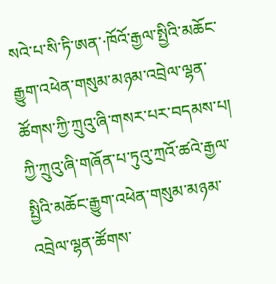སའེ་པ་སི་ཏི་ཨན་·ཁོའོ་རྒྱལ་སྤྱིའི་མཆོང་རྒྱུག་འཕེན་གསུམ་མཉམ་འབྲེལ་ལྷན་ཚོགས་ཀྱི་ཀྲུའུ་ཞི་གསར་པར་བདམས་པ།
ཀྱི་ཀྲུའུ་ཞི་གཞོན་པ་ཏུའུ་ཀྲའོ་ཚའེ་རྒྱལ་སྤྱིའི་མཆོང་རྒྱུག་འཕེན་གསུམ་མཉམ་འབྲེལ་ལྷན་ཚོགས་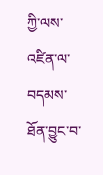ཀྱི་ལས་འཛིན་ལ་བདམས་ཐོན་བྱུང་བ་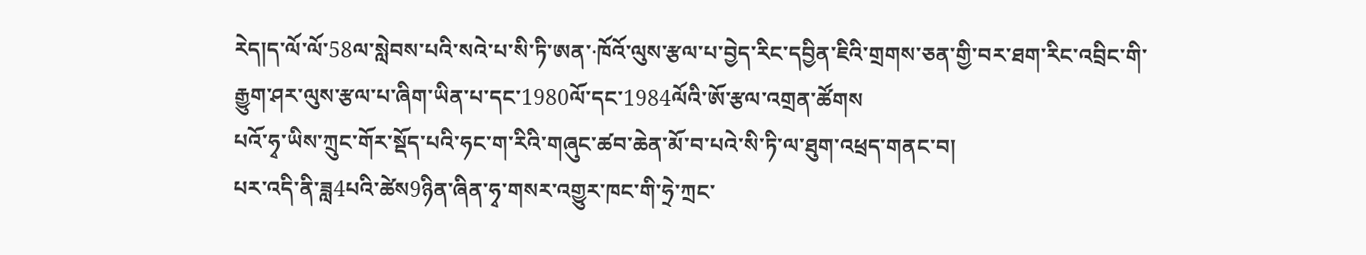རེད།ད་ལོ་ལོ་58ལ་སླེབས་པའི་སའེ་པ་སི་ཏི་ཨན་·ཁོའོ་ལུས་རྩལ་པ་བྱེད་རིང་དབྱིན་ཇིའི་གྲགས་ཅན་གྱི་བར་ཐག་རིང་འབྲིང་གི་རྒྱུག་ཤར་ལུས་རྩལ་པ་ཞིག་ཡིན་པ་དང་1980ལོ་དང་1984ལོའི་ཨོ་རྩལ་འགྲན་ཚོགས
པའོ་ཧྭ་ཡིས་ཀྲུང་གོར་སྡོད་པའི་ཧང་ག་རིའི་གཞུང་ཚབ་ཆེན་མོ་བ་པའེ་སི་ཏི་ལ་ཐུག་འཕྲད་གནང་བ།
པར་འདི་ནི་ཟླ4པའི་ཚེས9ཉིན་ཞིན་ཧྭ་གསར་འགྱུར་ཁང་གི་ཧྲེ་ཀྲང་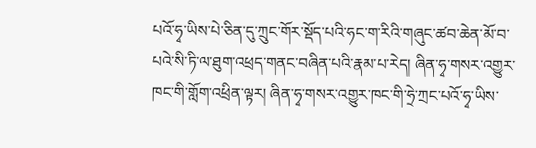པའོ་ཧྭ་ཡིས་པེ་ཅིན་དུ་ཀྲུང་གོར་སྡོད་པའི་ཧང་ག་རིའི་གཞུང་ཚབ་ཆེན་མོ་བ་པའེ་སི་ཏི་ལ་ཐུག་འཕྲད་གནང་བཞིན་པའི་རྣམ་པ་རེད། ཞིན་ཧྭ་གསར་འགྱུར་ཁང་གི་གློག་འཕྲིན་ལྟར། ཞིན་ཧྭ་གསར་འགྱུར་ཁང་གི་ཧྲེ་ཀྲང་པའོ་ཧྭ་ཡིས་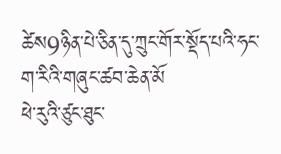ཚེས9ཉིན་པེ་ཅིན་དུ་ཀྲུང་གོར་སྡོད་པའི་ཧང་ག་རིའི་གཞུང་ཚབ་ཆེན་མོ
ཕེ་རུའི་ཙུང་ཐུང་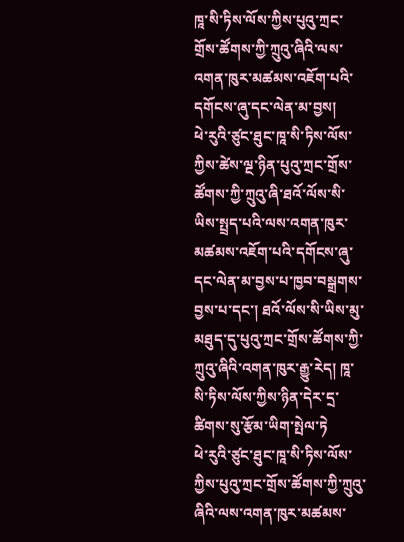ཁཱ་སི་ཏིས་ལོས་ཀྱིས་པུའུ་ཀྲང་གྲོས་ཚོགས་ཀྱི་ཀྲུའུ་ཞིའི་ལས་འགན་ཁུར་མཚམས་འཇོག་པའི་དགོངས་ཞུ་དང་ལེན་མ་བྱས།
ཕེ་རུའི་ཙུང་ཐུང་ཁཱ་སི་ཏིས་ལོས་ཀྱིས་ཚེས་ལྔ་ཉིན་པུའུ་ཀྲང་གྲོས་ཚོགས་ཀྱི་ཀྲུའུ་ཞི་ཐའོ་ལོས་སི་ཡིས་སྤྲད་པའི་ལས་འགན་ཁུར་མཚམས་འཇོག་པའི་དགོངས་ཞུ་དང་ལེན་མ་བྱས་པ་ཁྱབ་བསྒྲགས་བྱས་པ་དང་། ཐའོ་ལོས་སི་ཡིས་མུ་མཐུད་དུ་པུའུ་ཀྲང་གྲོས་ཚོགས་ཀྱི་ཀྲུའུ་ཞིའི་འགན་ཁུར་རྒྱུ་རེད། ཁཱ་སི་ཏིས་ལོས་ཀྱིས་ཉིན་དེར་དྲ་ཚིགས་སུ་རྩོམ་ཡིག་སྤེལ་ཏེ
ཕེ་རུའི་ཙུང་ཐུང་ཁཱ་སི་ཏིས་ལོས་ཀྱིས་པུའུ་ཀྲང་གྲོས་ཚོགས་ཀྱི་ཀྲུའུ་ཞིའི་ལས་འགན་ཁུར་མཚམས་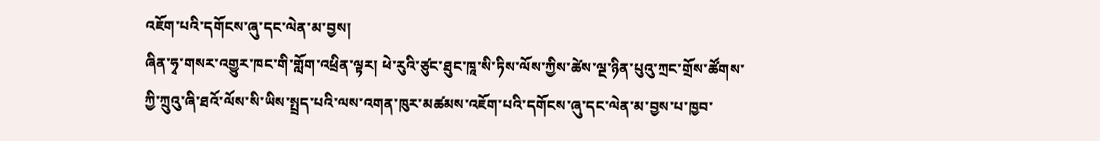འཇོག་པའི་དགོངས་ཞུ་དང་ལེན་མ་བྱས།
ཞིན་ཧྭ་གསར་འགྱུར་ཁང་གི་གློག་འཕྲིན་ལྟར། ཕེ་རུའི་ཙུང་ཐུང་ཁཱ་སི་ཏིས་ལོས་ཀྱིས་ཚེས་ལྔ་ཉིན་པུའུ་ཀྲང་གྲོས་ཚོགས་ཀྱི་ཀྲུའུ་ཞི་ཐའོ་ལོས་སི་ཡིས་སྤྲད་པའི་ལས་འགན་ཁུར་མཚམས་འཇོག་པའི་དགོངས་ཞུ་དང་ལེན་མ་བྱས་པ་ཁྱབ་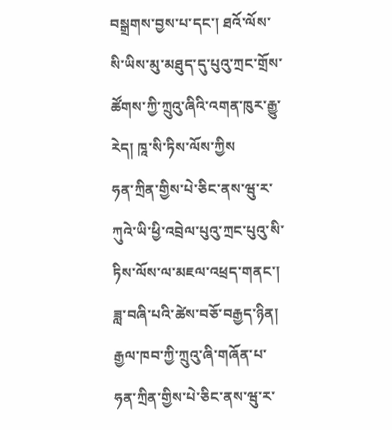བསྒྲགས་བྱས་པ་དང་། ཐའོ་ལོས་སི་ཡིས་མུ་མཐུད་དུ་པུའུ་ཀྲང་གྲོས་ཚོགས་ཀྱི་ཀྲུའུ་ཞིའི་འགན་ཁུར་རྒྱུ་རེད། ཁཱ་སི་ཏིས་ལོས་ཀྱིས
ཧན་ཀྲིན་གྱིས་པེ་ཅིང་ནས་ཝུ་ར་ཀུའེ་ཡི་ཕྱི་འབྲེལ་པུའུ་ཀྲང་པུའུ་སི་ཏིས་ལོས་ལ་མཇལ་འཕྲད་གནང་།
ཟླ་བཞི་པའི་ཚེས་བཅོ་བརྒྱད་ཉིན། རྒྱལ་ཁབ་ཀྱི་ཀྲུའུ་ཞི་གཞོན་པ་ཧན་ཀྲིན་གྱིས་པེ་ཅིང་ནས་ཝུ་ར་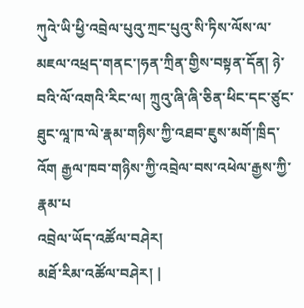ཀུའེ་ཡི་ཕྱི་འབྲེལ་པུའུ་ཀྲང་པུའུ་སི་ཏིས་ལོས་ལ་མཇལ་འཕྲད་གནང་།ཧན་ཀྲིན་གྱིས་བསྟན་དོན། ཉེ་བའི་ལོ་འགའི་རིང་ལ། ཀྲུའུ་ཞི་ཞི་ཅིན་ཕིང་དང་ཙུང་ཐུང་ལཱ་ཁ་ལེ་རྣམ་གཉིས་ཀྱི་འཐབ་ཇུས་མགོ་ཁྲིད་འོག རྒྱལ་ཁབ་གཉིས་ཀྱི་འབྲེལ་བས་འཕེལ་རྒྱས་ཀྱི་རྣམ་པ
འབྲེལ་ཡོད་འཚོལ་བཤེར།
མཐོ་རིམ་འཚོལ་བཤེར། |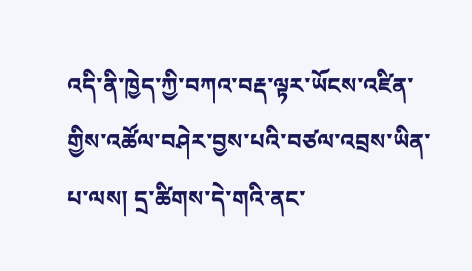འདི་ནི་ཁྱེད་ཀྱི་བཀའ་བརྡ་ལྟར་ཡོངས་འཛིན་གྱིས་འཚོལ་བཤེར་བྱས་པའི་བཙལ་འབྲས་ཡིན་པ་ལས། དྲ་ཚིགས་དེ་གའི་ནང་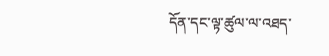དོན་དང་ལྟ་ཚུལ་ལ་འཐད་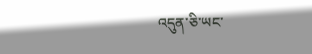འདུན་ཅི་ཡང་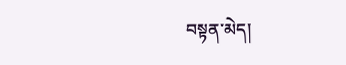བསྟན་མེད།